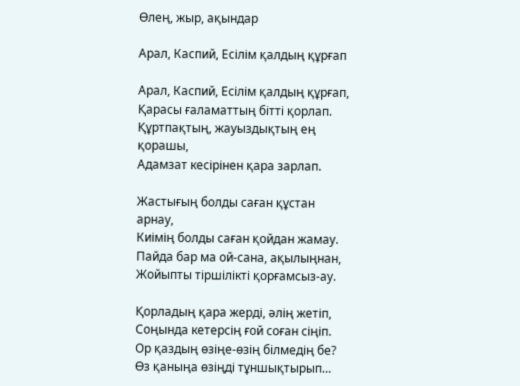Өлең, жыр, ақындар

Арал, Каспий, Есілім қалдың құрғап

Арал, Каспий, Есілім қалдың құрғап,
Қарасы ғаламаттың бітті қорлап.
Құртпақтың, жауыздықтың ең қорашы,
Адамзат кесірінен қара зарлап.

Жастығың болды саған құстан арнау,
Киімің болды саған қойдан жамау.
Пайда бар ма ой-сана, ақылыңнан,
Жойыпты тіршілікті қорғамсыз-ау.

Қорладың қара жерді, әлің жетіп,
Соңында кетерсің ғой соған сіңіп.
Ор қаздың өзіңе-өзің білмедің бе?
Өз қаныңа өзіңді тұншықтырып…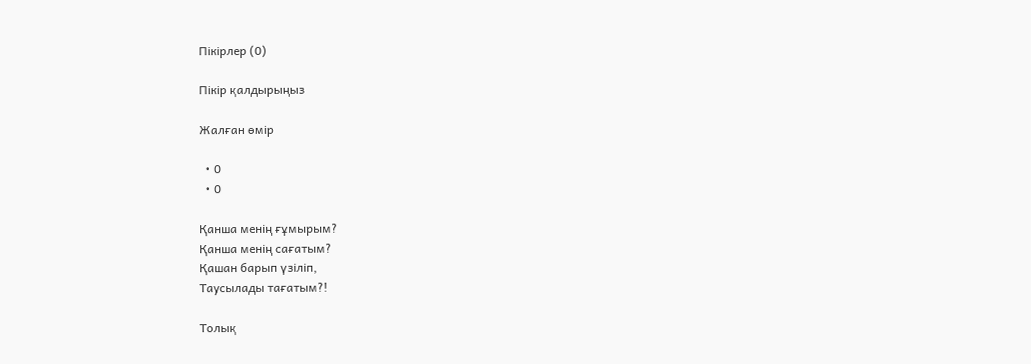Пікірлер (0)

Пікір қалдырыңыз

Жалған өмір

  • 0
  • 0

Қанша менің ғұмырым?
Қанша менің сағатым?
Қашан барып үзіліп,
Таусылады тағатым?!

Толық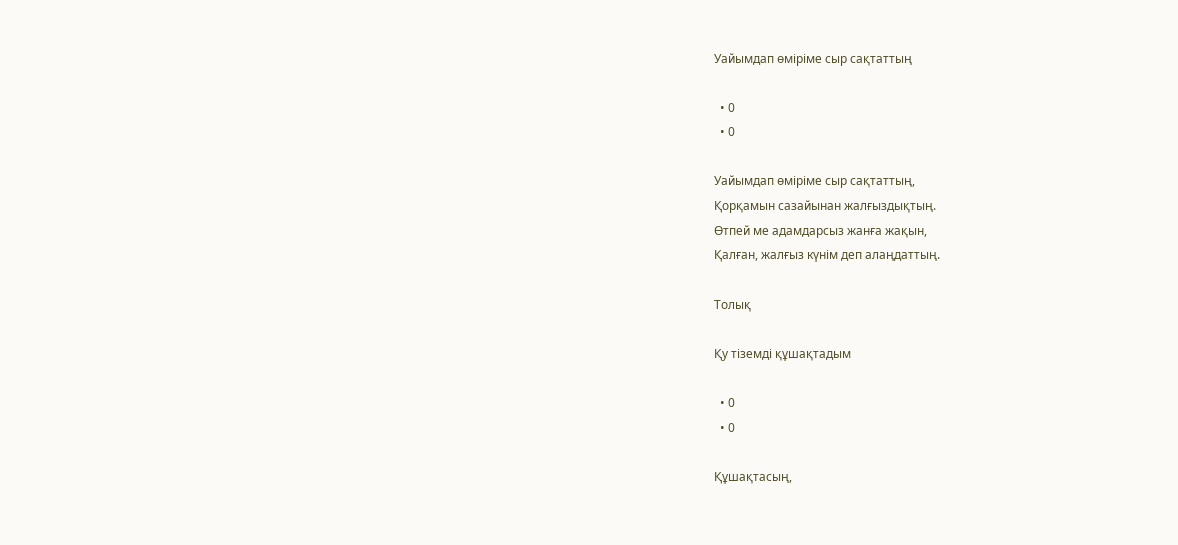Уайымдап өміріме сыр сақтаттың

  • 0
  • 0

Уайымдап өміріме сыр сақтаттың,
Қорқамын сазайынан жалғыздықтың.
Өтпей ме адамдарсыз жанға жақын,
Қалған, жалғыз күнім деп алаңдаттың.

Толық

Қу тіземді құшақтадым

  • 0
  • 0

Құшақтасың,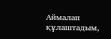Аймалап құлаштадым,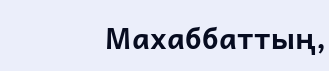Махаббаттың,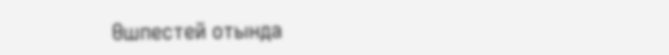Өшпестей отында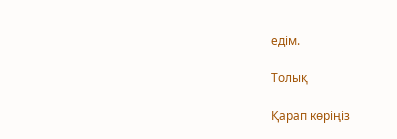едім.

Толық

Қарап көріңіз